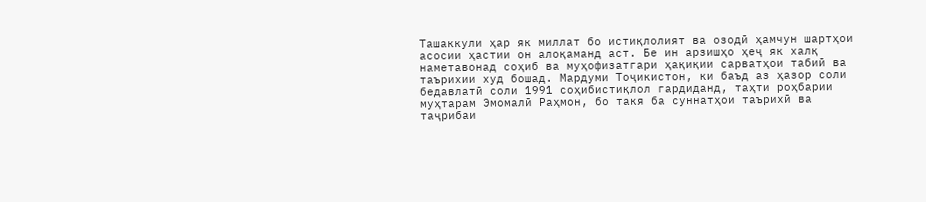Ташаккули ҳар як миллат бо истиқлолият ва озодӣ ҳамчун шартҳои асосии ҳастии он алоқаманд аст. Бе ин арзишҳо ҳеҷ як халқ наметавонад соҳиб ва муҳофизатгари ҳақиқии сарватҳои табиӣ ва таърихии худ бошад. Мардуми Тоҷикистон, ки баъд аз ҳазор соли бедавлатӣ соли 1991 соҳибистиқлол гардиданд, таҳти роҳбарии муҳтарам Эмомалӣ Раҳмон, бо такя ба суннатҳои таърихӣ ва таҷрибаи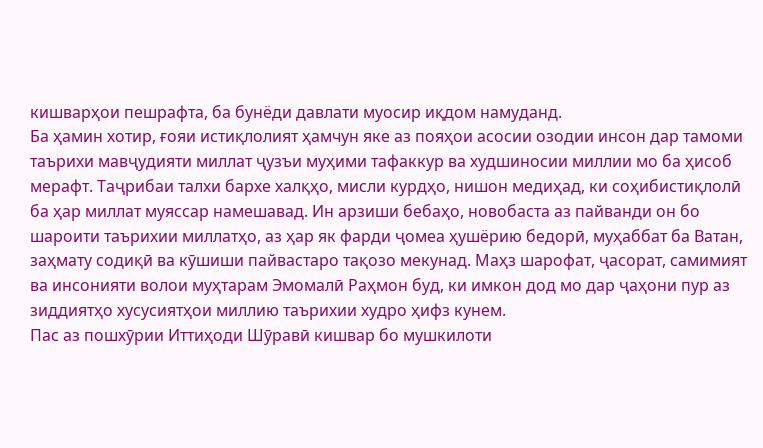кишварҳои пешрафта, ба бунёди давлати муосир иқдом намуданд.
Ба ҳамин хотир, ғояи истиқлолият ҳамчун яке аз пояҳои асосии озодии инсон дар тамоми таърихи мавҷудияти миллат ҷузъи муҳими тафаккур ва худшиносии миллии мо ба ҳисоб мерафт. Таҷрибаи талхи бархе халқҳо, мисли курдҳо, нишон медиҳад, ки соҳибистиқлолӣ ба ҳар миллат муяссар намешавад. Ин арзиши бебаҳо, новобаста аз пайванди он бо шароити таърихии миллатҳо, аз ҳар як фарди ҷомеа ҳушёрию бедорӣ, муҳаббат ба Ватан, заҳмату содиқӣ ва кӯшиши пайвастаро тақозо мекунад. Маҳз шарофат, ҷасорат, самимият ва инсонияти волои муҳтарам Эмомалӣ Раҳмон буд, ки имкон дод мо дар ҷаҳони пур аз зиддиятҳо хусусиятҳои миллию таърихии худро ҳифз кунем.
Пас аз пошхӯрии Иттиҳоди Шӯравӣ кишвар бо мушкилоти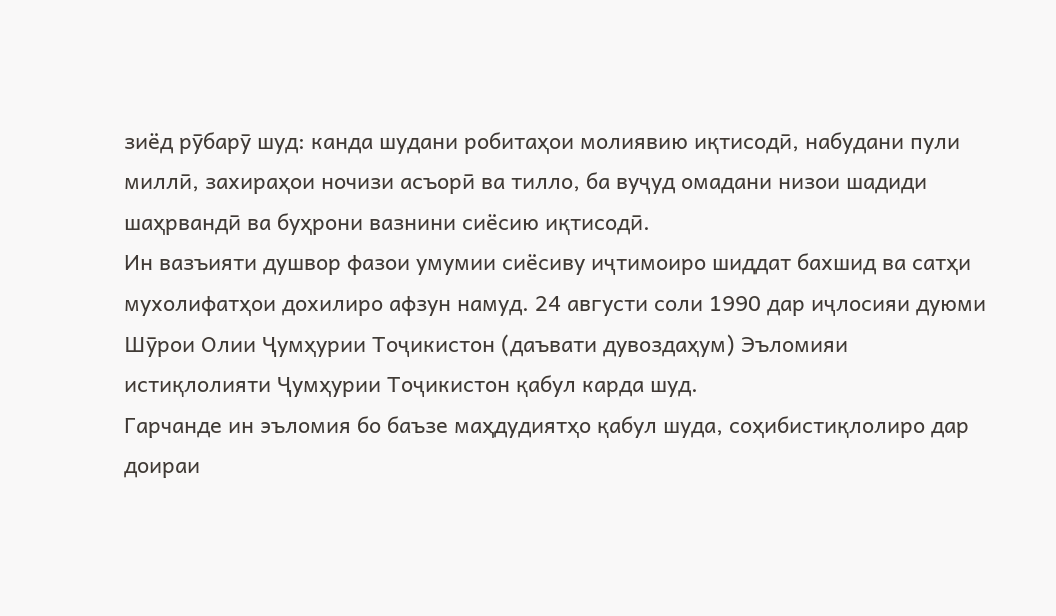зиёд рӯбарӯ шуд: канда шудани робитаҳои молиявию иқтисодӣ, набудани пули миллӣ, захираҳои ночизи асъорӣ ва тилло, ба вуҷуд омадани низои шадиди шаҳрвандӣ ва буҳрони вазнини сиёсию иқтисодӣ.
Ин вазъияти душвор фазои умумии сиёсиву иҷтимоиро шиддат бахшид ва сатҳи мухолифатҳои дохилиро афзун намуд. 24 августи соли 1990 дар иҷлосияи дуюми Шӯрои Олии Ҷумҳурии Тоҷикистон (даъвати дувоздаҳум) Эъломияи истиқлолияти Ҷумҳурии Тоҷикистон қабул карда шуд.
Гарчанде ин эъломия бо баъзе маҳдудиятҳо қабул шуда, соҳибистиқлолиро дар доираи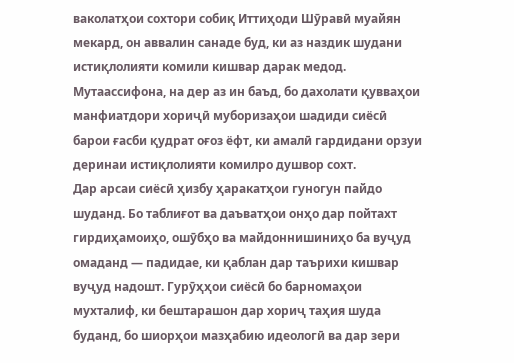ваколатҳои сохтори собиқ Иттиҳоди Шӯравӣ муайян мекард, он аввалин санаде буд, ки аз наздик шудани истиқлолияти комили кишвар дарак медод. Мутаассифона, на дер аз ин баъд, бо дахолати қувваҳои манфиатдори хориҷӣ муборизаҳои шадиди сиёсӣ барои ғасби қудрат оғоз ёфт, ки амалӣ гардидани орзуи деринаи истиқлолияти комилро душвор сохт.
Дар арсаи сиёсӣ ҳизбу ҳаракатҳои гуногун пайдо шуданд. Бо таблиғот ва даъватҳои онҳо дар пойтахт гирдиҳамоиҳо, ошӯбҳо ва майдоннишиниҳо ба вуҷуд омаданд — падидае, ки қаблан дар таърихи кишвар вуҷуд надошт. Гурӯҳҳои сиёсӣ бо барномаҳои мухталиф, ки бештарашон дар хориҷ таҳия шуда буданд, бо шиорҳои мазҳабию идеологӣ ва дар зери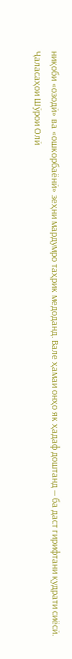ниқоби «озодӣ» ва «ошкорбаёнӣ» зеҳни мардумро таҳрик медоданд. Вале ҳамаи онҳо як ҳадаф доштанд — ба даст гирифтани қудрати сиёсӣ.
Ҷаласаҳои Шӯрои Олӣ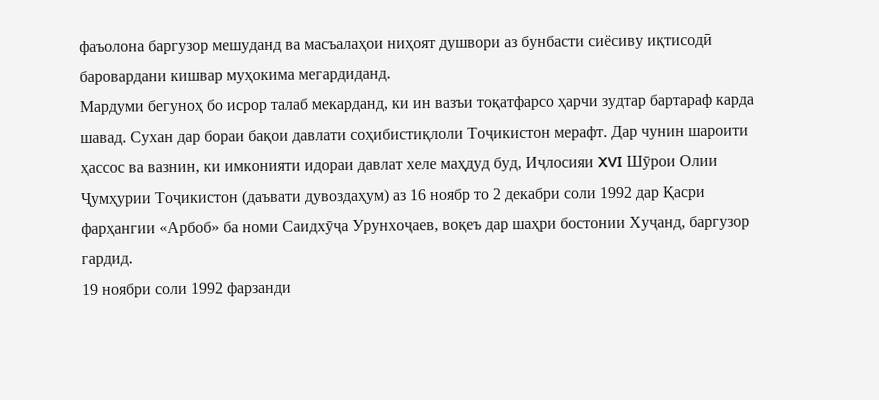фаъолона баргузор мешуданд ва масъалаҳои ниҳоят душвори аз бунбасти сиёсиву иқтисодӣ баровардани кишвар муҳокима мегардиданд.
Мардуми бегуноҳ бо исрор талаб мекарданд, ки ин вазъи тоқатфарсо ҳарчи зудтар бартараф карда шавад. Сухан дар бораи бақои давлати соҳибистиқлоли Тоҷикистон мерафт. Дар чунин шароити ҳассос ва вазнин, ки имконияти идораи давлат хеле маҳдуд буд, Иҷлосияи XVI Шӯрои Олии Ҷумҳурии Тоҷикистон (даъвати дувоздаҳум) аз 16 ноябр то 2 декабри соли 1992 дар Қасри фарҳангии «Арбоб» ба номи Саидхӯҷа Урунхоҷаев, воқеъ дар шаҳри бостонии Хуҷанд, баргузор гардид.
19 ноябри соли 1992 фарзанди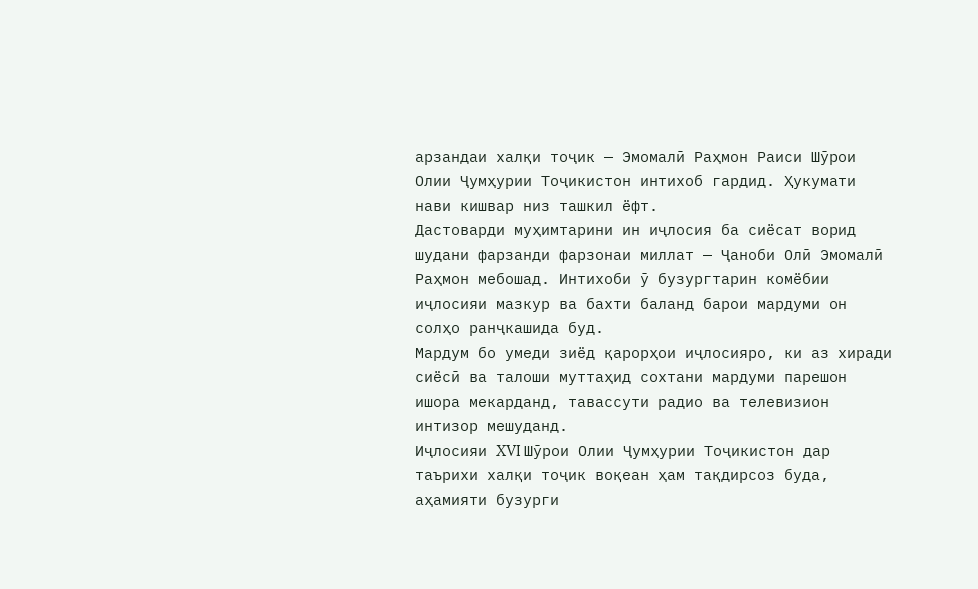арзандаи халқи тоҷик — Эмомалӣ Раҳмон Раиси Шӯрои Олии Ҷумҳурии Тоҷикистон интихоб гардид. Ҳукумати нави кишвар низ ташкил ёфт.
Дастоварди муҳимтарини ин иҷлосия ба сиёсат ворид шудани фарзанди фарзонаи миллат — Ҷаноби Олӣ Эмомалӣ Раҳмон мебошад. Интихоби ӯ бузургтарин комёбии иҷлосияи мазкур ва бахти баланд барои мардуми он солҳо ранҷкашида буд.
Мардум бо умеди зиёд қарорҳои иҷлосияро, ки аз хиради сиёсӣ ва талоши муттаҳид сохтани мардуми парешон ишора мекарданд, тавассути радио ва телевизион интизор мешуданд.
Иҷлосияи XVI Шӯрои Олии Ҷумҳурии Тоҷикистон дар таърихи халқи тоҷик воқеан ҳам тақдирсоз буда, аҳамияти бузурги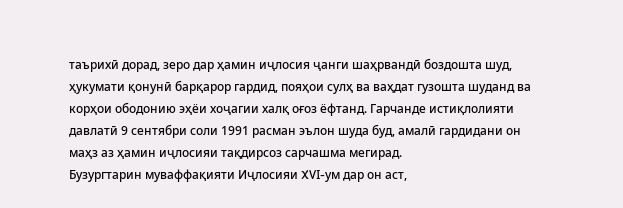таърихӣ дорад, зеро дар ҳамин иҷлосия ҷанги шаҳрвандӣ боздошта шуд, ҳукумати қонунӣ барқарор гардид, пояҳои сулҳ ва ваҳдат гузошта шуданд ва корҳои ободонию эҳёи хоҷагии халқ оғоз ёфтанд. Гарчанде истиқлолияти давлатӣ 9 сентябри соли 1991 расман эълон шуда буд, амалӣ гардидани он маҳз аз ҳамин иҷлосияи тақдирсоз сарчашма мегирад.
Бузургтарин муваффақияти Иҷлосияи XVI-ум дар он аст,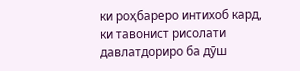ки роҳбареро интихоб кард, ки тавонист рисолати давлатдориро ба дӯш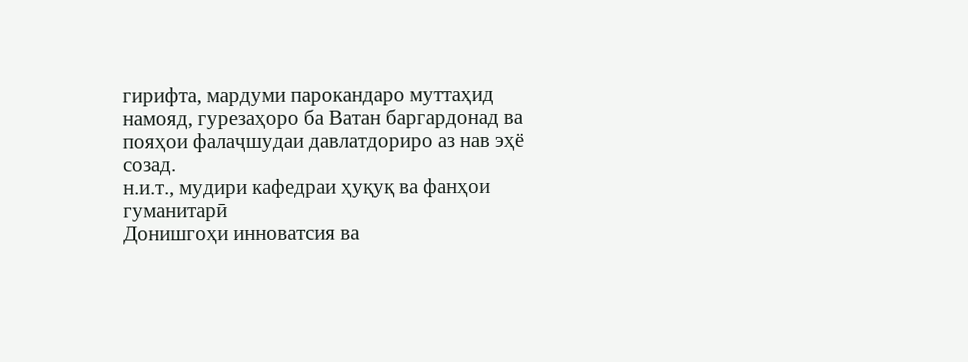гирифта, мардуми парокандаро муттаҳид намояд, гурезаҳоро ба Ватан баргардонад ва пояҳои фалаҷшудаи давлатдориро аз нав эҳё созад.
н.и.т., мудири кафедраи ҳуқуқ ва фанҳои гуманитарӣ
Донишгоҳи инноватсия ва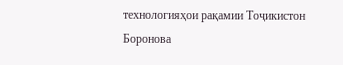технологияҳои рақамии Тоҷикистон
Боронова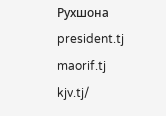Рухшона
president.tj
maorif.tj
kjv.tj/